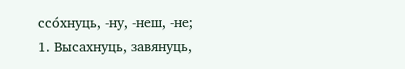ссо́хнуць, ‑ну, ‑неш, ‑не;
1. Высахнуць, завянуць,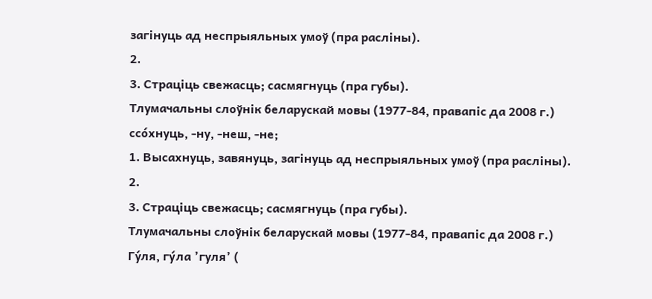загінуць ад неспрыяльных умоў (пра расліны).
2.
3. Страціць свежасць; сасмягнуць (пра губы).
Тлумачальны слоўнік беларускай мовы (1977-84, правапіс да 2008 г.)
ссо́хнуць, ‑ну, ‑неш, ‑не;
1. Высахнуць, завянуць, загінуць ад неспрыяльных умоў (пра расліны).
2.
3. Страціць свежасць; сасмягнуць (пра губы).
Тлумачальны слоўнік беларускай мовы (1977-84, правапіс да 2008 г.)
Гу́ля, гу́ла ’гуля’ (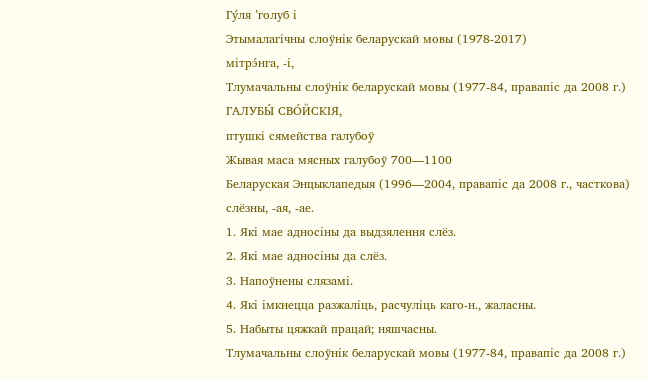Гу́ля ’голуб і
Этымалагічны слоўнік беларускай мовы (1978-2017)
мітрэ́нга, ‑і,
Тлумачальны слоўнік беларускай мовы (1977-84, правапіс да 2008 г.)
ГАЛУБЫ́ СВО́ЙСКІЯ,
птушкі сямейства галубоў
Жывая маса мясных галубоў 700—1100
Беларуская Энцыклапедыя (1996—2004, правапіс да 2008 г., часткова)
слёзны, ‑ая, ‑ае.
1. Які мае адносіны да выдзялення слёз.
2. Які мае адносіны да слёз.
3. Напоўнены слязамі.
4. Які імкнецца разжаліць, расчуліць каго‑н., жаласны.
5. Набыты цяжкай працай; няшчасны.
Тлумачальны слоўнік беларускай мовы (1977-84, правапіс да 2008 г.)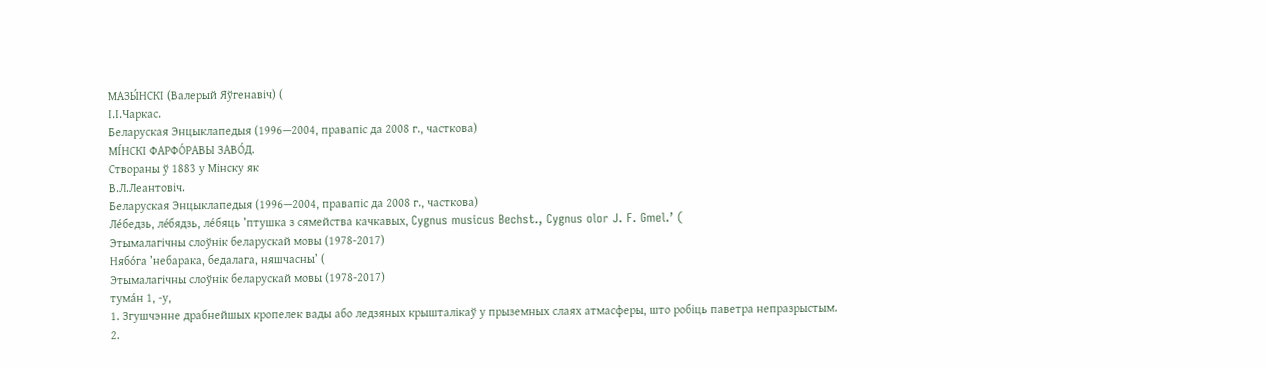МАЗЫ́НСКІ (Валерый Яўгенавіч) (
І.І.Чаркас.
Беларуская Энцыклапедыя (1996—2004, правапіс да 2008 г., часткова)
МІ́НСКІ ФАРФО́РАВЫ ЗАВО́Д.
Створаны ў 1883 у Мінску як
В.Л.Леантовіч.
Беларуская Энцыклапедыя (1996—2004, правапіс да 2008 г., часткова)
Ле́бедзь, ле́бядзь, ле́бяць ’птушка з сямейства качкавых, Cygnus musicus Bechst., Cygnus olor J. F. Gmel.’ (
Этымалагічны слоўнік беларускай мовы (1978-2017)
Нябо́га ’небарака, бедалага, няшчасны’ (
Этымалагічны слоўнік беларускай мовы (1978-2017)
тума́н 1, ‑у,
1. Згушчэнне драбнейшых кропелек вады або ледзяных крышталікаў у прыземных слаях атмасферы, што робіць паветра непразрыстым.
2.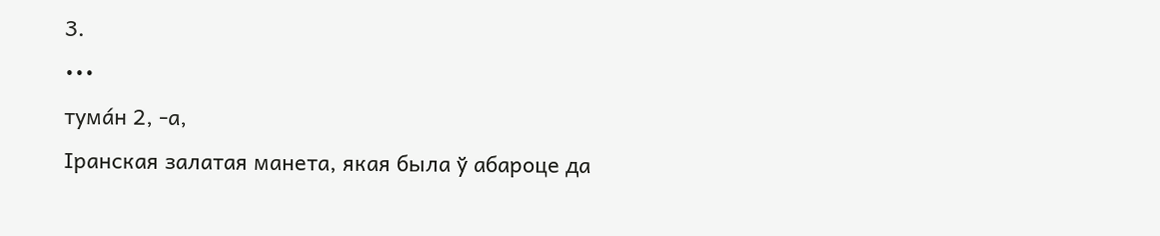3.
•••
тума́н 2, ‑а,
Іранская залатая манета, якая была ў абароце да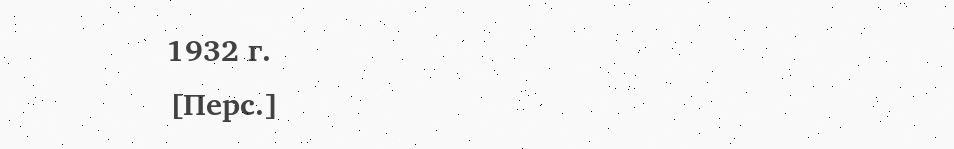1932 г.
[Перс.]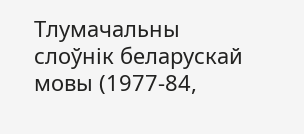Тлумачальны слоўнік беларускай мовы (1977-84,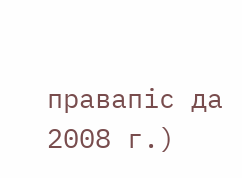правапіс да 2008 г.)